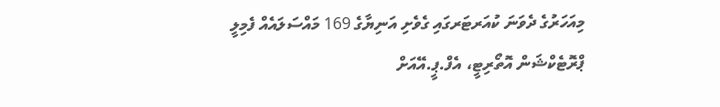މިއަހަރުގެ ދެވަނަ ކުއަރޓަރގައި ގެވެށި އަނިޔާގެ 169 މައްސަލައެއް ފެމިލީ ޕްރޮޓެކްޝަން އޮތޯރިޓީ، އެފް.ޕީ.އޭއަށް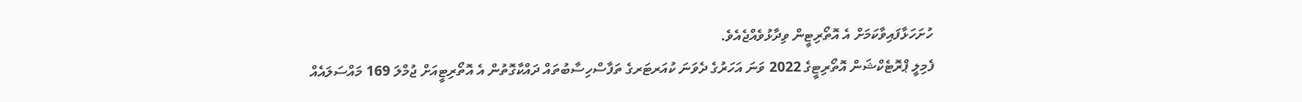ހުށަހަޅާފައިވާކަމަށް އެ އޮތޯރިޓީން ވިދާޅުވެއްޖެއެވެ.
ފެމިލީ ޕްރޮޓެކްޝަން އޮތޯރިޓީގެ 2022 ވަނަ އަހަރުގެ ދެވަނަ ކުއަރޓަރގެ ތަފާސްހިސާބުތައް ދައްކާގޮތުން އެ އޮތޯރިޓީއަށް ޖުމްލަ 169 މައްސަލައެއް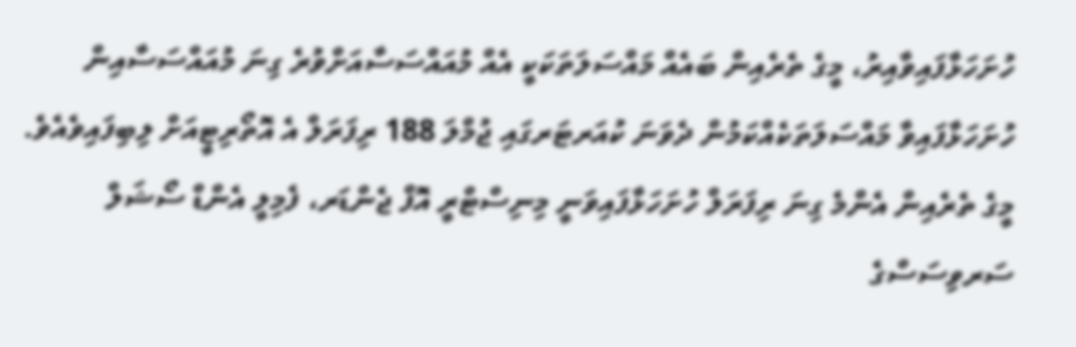ހުށަހަޅާފައިވާއިރު، މީގެ ތެރެއިން ބައެއް މައްސަލަތަކަކީ އެއް މުއައްސަސާއަށްވުރެ ގިނަ މުއައްސަސާއިން ހުށަހަޅާފައިވާ މައްސަލަތަކެއްކަމުން ދެވަނަ ކުއަރޓަރގައި ޖުމްލަ 188 ރިފަރަލް އެ އޮތޯރިޓީއަށް ލިބިފައިވެއެވެ.
މީގެ ތެރެއިން އެންމެ ގިނަ ރިފަރަލް ހުށަހަޅާފައިވަނީ މިނިސްޓްރީ އޮފް ޖެންޑަރ، ފެމިލީ އެންޑް ސޯޝަލް ސަރވިސަސްގެ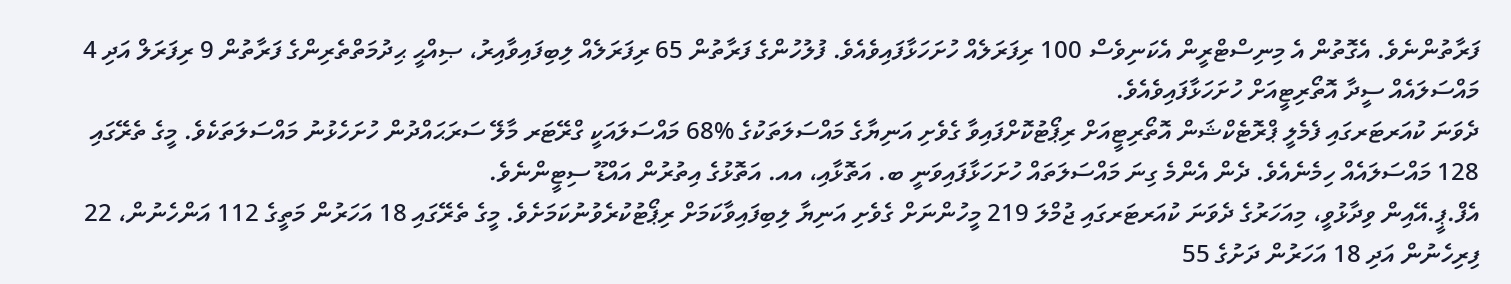ފަރާތުންނެވެ. އެގޮތުން އެ މިނިސްޓްރީން އެކަނިވެސް 100 ރިފަރަލެއް ހުށަހަޅާފައިވެއެވެ. ފުލުހުންގެ ފަރާތުން 65 ރިފަރަލެއް ލިބިފައިވާއިރު، ޞިއްޙީ ޙިދުމަތްތެރިންގެ ފަރާތުން 9 ރިފަރަލް އަދި 4 މައްސަލައެއް ސީދާ އޮތޯރިޓީއަށް ހުށަހަޅާފައިވެއެވެ.
ދެވަނަ ކުއަރޓަރގައި ފެމެލީ ޕްރޮޓެކްޝަން އޮތޯރިޓީއަށް ރިޕޯޓުކޮށްފައިވާ ގެވެށި އަނިޔާގެ މައްސަލަތަކުގެ %68 މައްސަލައަކީ ގްރޭޓަރ މާލޭ ސަރަޙައްދުން ހުށަހެޅުނު މައްސަލަތަކެވެ. މީގެ ތެރޭގައި 128 މައްސަލައެއް ހިމެނެއެވެ. ދެން އެންމެ ގިނަ މައްސަލަތައް ހުށަހަޅާފައިވަނީ ބ. އަތޮޅާއި، އއ. އަތޮޅުގެ އިތުރުން އައްޑޫ ސިޓީންނެވެ.
އެފް.ޕީ.އޭއިން ވިދާޅުވީ، މިއަހަރުގެ ދެވަނަ ކުއަރޓަރގައި ޖުމްލަ 219 މީހުންނަށް ގެވެށި އަނިޔާ ލިބިފައިވާކަމަށް ރިޕޯޓުކުރެވުނުކަމަށެވެ. މީގެ ތެރޭގައި 18 އަހަރުން މަތީގެ 112 އަންހެނުން، 22 ފިރިހެނުން އަދި 18 އަހަރުން ދަށުގެ 55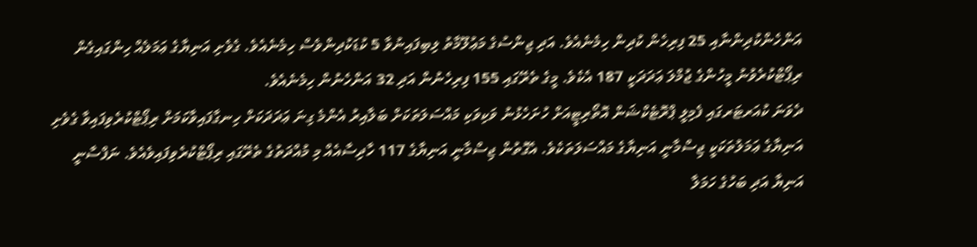އަންހެންކުދިންނާއި 25 ފިރިހެން ކުދިން ހިމެނެއެވެ. އަދި ޖިންސުގެ މަޢުލޫމާތު ލިބިފައިނުވާ 5 ކުޑަކުދިންވެސް ހިމެނެއެވެ. ގެވެށި އަނިޔާގެ ޢަމަލެއް ހިންގައިގެން ރިޕޯޓްކުރެވުނު މީހުންގެ ޖުމްލަ ޢަދަދަކީ 187 އެކެވެ. މީގެ ތެރޭގައި 155 ފިރިހެނުން އަދި 32 އަންހެނުން ހިމެނެއެވެ.
ދެވަނަ ކުއަރޓަރގައި ފެމިލީ ޕްރޮޓެކްޝަން އޮތޯރިޓީއަށް ހުށަހެޅުނު ވަކިވަކި މައްސަލަތަކަށް ބަލާއިރު އެންމެ ގިނަ ޢަދަދަކަށް ހިނގާފައިވާކަމަށް ރިޕޯޓްކުރެވިފައިވާ ގެވެށި އަނިޔާގެ ޢަމަލުތަކަކީ ޖިސްމާނީ އަނިޔާގެ މައްސަލަތަކެވެ. އެގޮތުން ޖިސްމާނީ އަނިޔާގެ 117 ހާދިސާއެއް މި މުއްދަތުގެ ތެރޭގައި ރިޕޯޓްކުރެވިފައިވެއެވެ. ނަފްސާނީ އަނިޔާ އަދި ބަހުގެ ހަމަލާ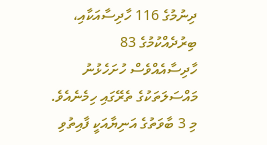ދިނުމުގެ 116 ހާދިސާއަކާއި، ބިރުދެއްކުމުގެ 83 ހާދިސާއެއްވެސް ހުށަހެޅުނު މައްސަލަތަކުގެ ތެރޭގައި ހިމެނެއެވެ. މި 3 ބާވަތުގެ އަނިޔާއަކީ ފާއިތުވި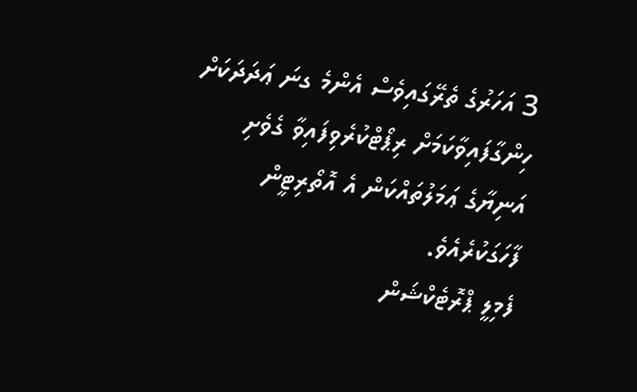3 އަހަރުގެ ތެރޭގައިވެސް އެންމެ ގނަ ޢަދަދަކަށް ހިންގާފައިވާކަމަށް ރިޕޯޓްކުރެވިފައިވާ ގެވެށި އަނިޔާގެ ޢަމަލުތައްކަން އެ އޮތޯރިޓީން ފާހަގަކުރެއެވެ.
ފެމިލީ ޕްރޮޓެކްޝަން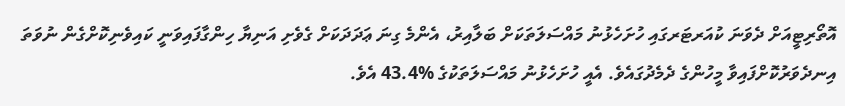އޮތޯރިޓީއަށް ދެވަނަ ކުއަރޓަރގައި ހުށަހެޅުނު މައްސަލަތަކަށް ބަލާއިރު، އެންމެ ގިނަ ޢަދަދަކަށް ގެވެށި އަނިޔާ ހިންގާފައިވަނީ ކައިވެނިކޮށްގެން ނުވަތަ އިނދެވަރުކޮށްފައިވާ މީހުންގެ ދެމެދުގައެވެ. އެއީ ހުށަހެޅުނު މައްސަލަތަކުގެ %43.4 އެވެ.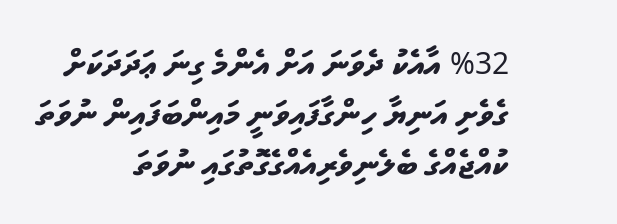%32 އާއެކު ދެވަނަ އަށް އެންމެ ގިނަ ޢަދަދަކަށް ގެވެށި އަނިޔާ ހިންގާފައިވަނީ މައިންބަފައިން ނުވަތަ ކުއްޖެއްގެ ބެލެނިވެރިއެއްގެގޮތުގައި ނުވަތަ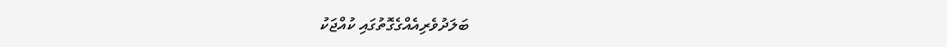ބަލަދުވެރިއެއްގެގޮތުގައި ކުއްޖަކު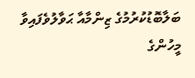ބަލާބޮޑުކުރުމުގެ ޒިންމާއާ ޙަވާލުވެފައިވާ މީހުންގެ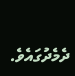ދެމެދުގައެވެ.